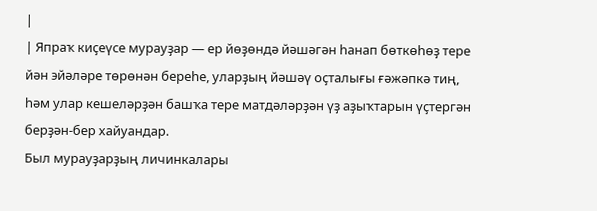|
| Япраҡ киҫеүсе мурауҙар — ер йөҙөндә йәшәгән һанап бөткөһөҙ тере йән эйәләре төрөнән береһе, уларҙың йәшәү оҫталығы ғәжәпкә тиң, һәм улар кешеләрҙән башҡа тере матдәләрҙән үҙ аҙыҡтарын үҫтергән берҙән-бер хайуандар.
Был мурауҙарҙың личинкалары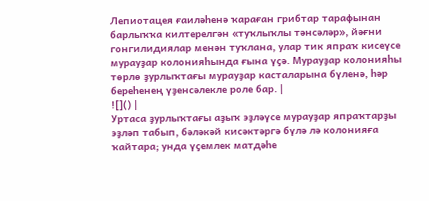Лепиотацея ғаиләһенә ҡараған грибтар тарафынан барлыҡҡа килтерелгән «туҡлыҡлы тәнсәләр», йәғни гонгилидиялар менән туҡлана, улар тик япраҡ кисеүсе мурауҙар колонияһында ғына үҫә. Мурауҙар колонияһы төрлө ҙурлыҡтағы мурауҙар касталарына бүленә, һәр береһенең үҙенсәлекле роле бар. |
![]() |
Уртаса ҙурлыҡтағы аҙыҡ эҙләүсе мурауҙар япраҡтарҙы эҙләп табып, бәләкәй кисәктәргә бүлә лә колонияға ҡайтара; унда үҫемлек матдәһе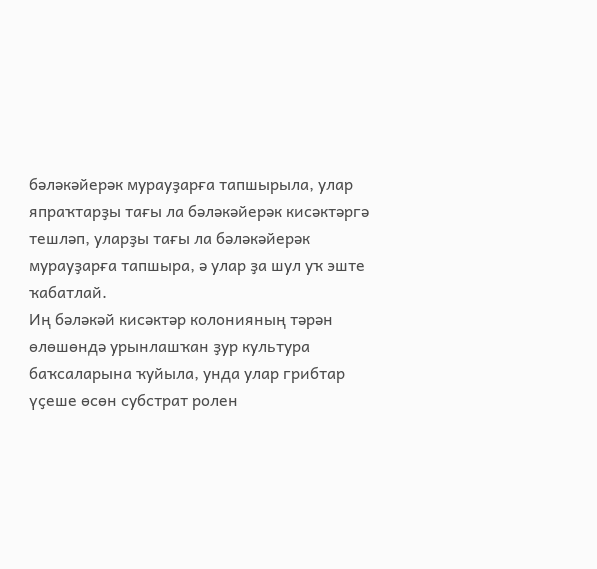бәләкәйерәк мурауҙарға тапшырыла, улар япраҡтарҙы тағы ла бәләкәйерәк кисәктәргә тешләп, уларҙы тағы ла бәләкәйерәк мурауҙарға тапшыра, ә улар ҙа шул уҡ эште ҡабатлай.
Иң бәләкәй кисәктәр колонияның тәрән өлөшөндә урынлашҡан ҙур культура баҡсаларына ҡуйыла, унда улар грибтар үҫеше өсөн субстрат ролен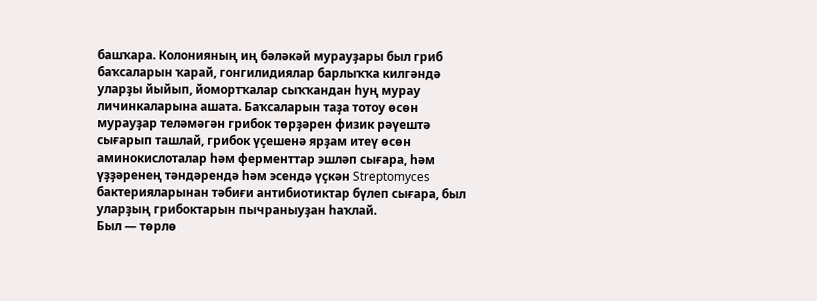башҡара. Колонияның иң бәләкәй мурауҙары был гриб баҡсаларын ҡарай, гонгилидиялар барлыҡҡа килгәндә уларҙы йыйып, йомортҡалар сыҡҡандан һуң мурау личинкаларына ашата. Баҡсаларын таҙа тотоу өсөн мурауҙар теләмәгән грибок төрҙәрен физик рәүештә сығарып ташлай, грибок үҫешенә ярҙам итеү өсөн аминокислоталар һәм ферменттар эшләп сығара, һәм үҙҙәренең тәндәрендә һәм эсендә үҫкән Streptomyces бактерияларынан тәбиғи антибиотиктар бүлеп сығара, был уларҙың грибоктарын пычраныуҙан һаҡлай.
Был — төрлө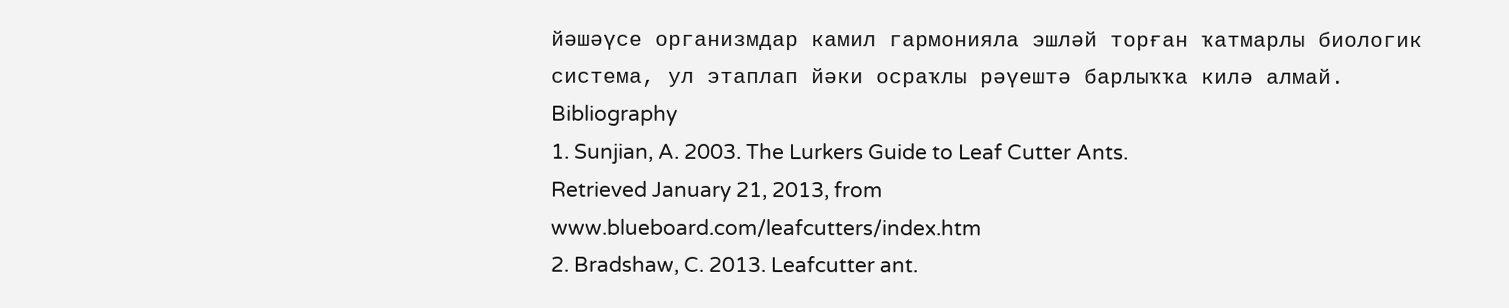йәшәүсе организмдар камил гармонияла эшләй торған ҡатмарлы биологик система, ул этаплап йәки осраҡлы рәүештә барлыҡҡа килә алмай.
Bibliography
1. Sunjian, A. 2003. The Lurkers Guide to Leaf Cutter Ants.
Retrieved January 21, 2013, from
www.blueboard.com/leafcutters/index.htm
2. Bradshaw, C. 2013. Leafcutter ant.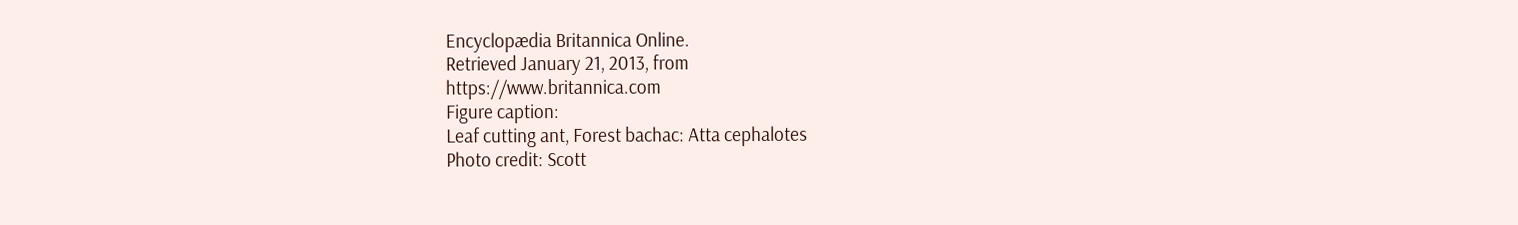Encyclopædia Britannica Online.
Retrieved January 21, 2013, from
https://www.britannica.com
Figure caption:
Leaf cutting ant, Forest bachac: Atta cephalotes
Photo credit: Scott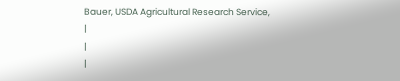Bauer, USDA Agricultural Research Service,
|
|
|